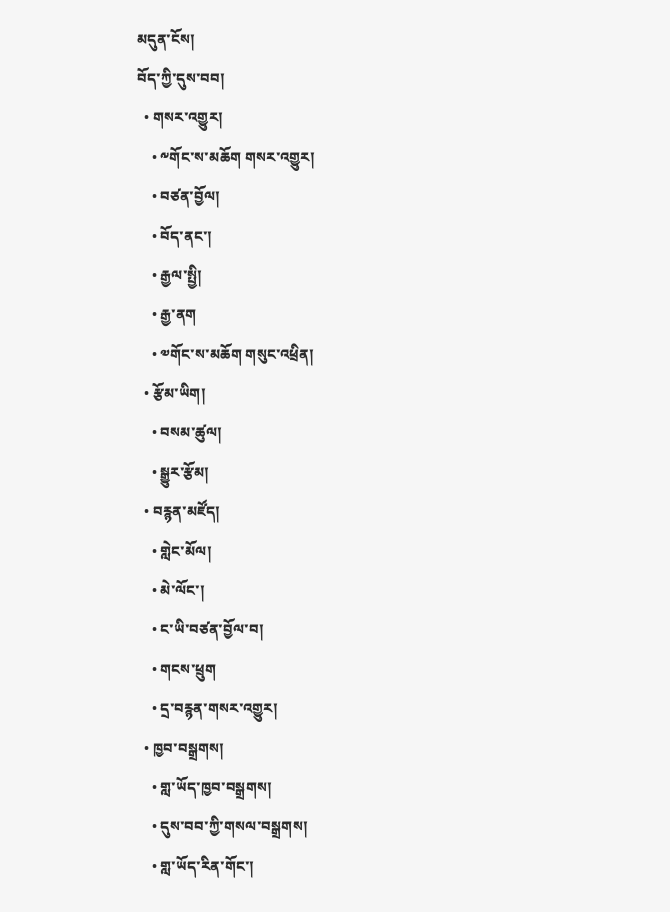མདུན་ངོས།
བོད་ཀྱི་དུས་བབ།
  • གསར་འགྱུར།
    • ༸གོང་ས་མཆོག གསར་འགྱུར།
    • བཙན་བྱོལ།
    • བོད་ནང་།
    • རྒྱལ་སྤྱི།
    • རྒྱ་ནག
    • ༧གོང་ས་མཆོག གསུང་འཕྲིན།
  • རྩོམ་ཡིག།
    • བསམ་ཚུལ།
    • སྒྱུར་རྩོམ།
  • བརྙན་མཛོད།
    • གླེང་མོལ།
    • མེ་ལོང་།
    • ང་ཡི་བཙན་བྱོལ་བ།
    • གངས་ཕྲུག
    • དྲ་བརྙན་གསར་འགྱུར།
  • ཁྱབ་བསྒྲགས།
    • གླ་ཡོད་ཁྱབ་བསྒྲགས།
    • དུས་བབ་ཀྱི་གསལ་བསྒྲགས།
    • གླ་ཡོད་རིན་གོང་།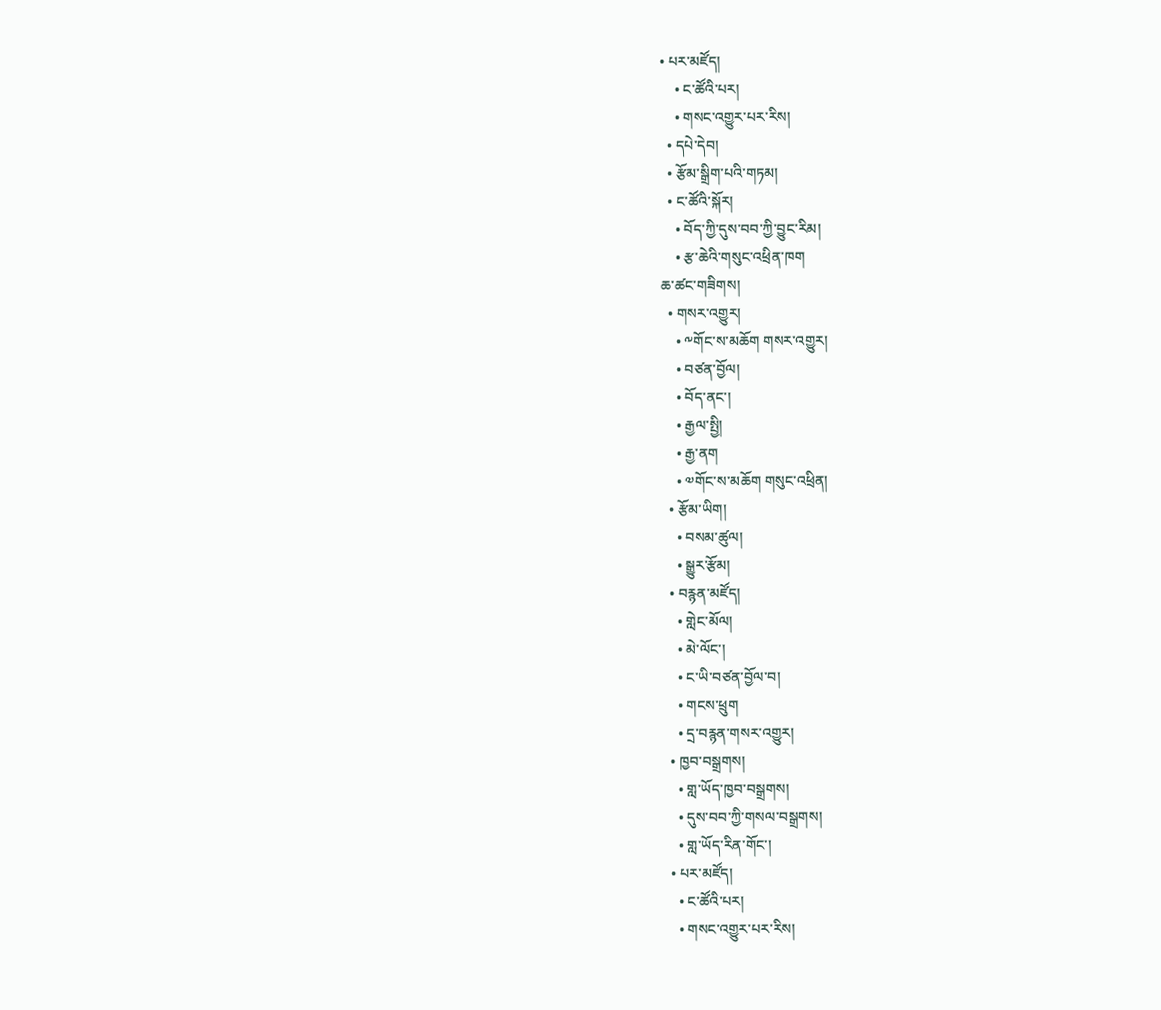• པར་མཛོད།
    • ང་ཚོའི་པར།
    • གསང་འགྱུར་པར་རིས།
  • དཔེ་དེབ།
  • རྩོམ་སྒྲིག་པའི་གཏམ།
  • ང་ཚོའི་སྐོར།
    • བོད་ཀྱི་དུས་བབ་ཀྱི་བྱུང་རིམ།
    • རྩ་ཆེའི་གསུང་འཕྲིན་ཁག
ཆ་ཚང་གཟིགས།
  • གསར་འགྱུར།
    • ༸གོང་ས་མཆོག གསར་འགྱུར།
    • བཙན་བྱོལ།
    • བོད་ནང་།
    • རྒྱལ་སྤྱི།
    • རྒྱ་ནག
    • ༧གོང་ས་མཆོག གསུང་འཕྲིན།
  • རྩོམ་ཡིག།
    • བསམ་ཚུལ།
    • སྒྱུར་རྩོམ།
  • བརྙན་མཛོད།
    • གླེང་མོལ།
    • མེ་ལོང་།
    • ང་ཡི་བཙན་བྱོལ་བ།
    • གངས་ཕྲུག
    • དྲ་བརྙན་གསར་འགྱུར།
  • ཁྱབ་བསྒྲགས།
    • གླ་ཡོད་ཁྱབ་བསྒྲགས།
    • དུས་བབ་ཀྱི་གསལ་བསྒྲགས།
    • གླ་ཡོད་རིན་གོང་།
  • པར་མཛོད།
    • ང་ཚོའི་པར།
    • གསང་འགྱུར་པར་རིས།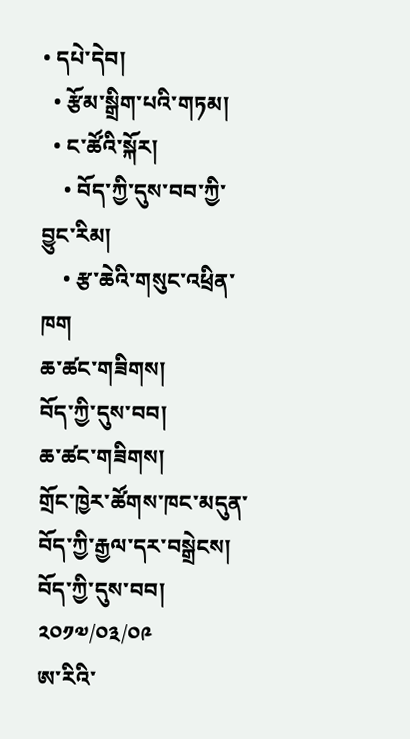• དཔེ་དེབ།
  • རྩོམ་སྒྲིག་པའི་གཏམ།
  • ང་ཚོའི་སྐོར།
    • བོད་ཀྱི་དུས་བབ་ཀྱི་བྱུང་རིམ།
    • རྩ་ཆེའི་གསུང་འཕྲིན་ཁག
ཆ་ཚང་གཟིགས།
བོད་ཀྱི་དུས་བབ།
ཆ་ཚང་གཟིགས།
གྲོང་ཁྱེར་ཚོགས་ཁང་མདུན་བོད་ཀྱི་རྒྱལ་དར་བསྒྲེངས།
བོད་ཀྱི་དུས་བབ།
༢༠༡༧/༠༣/༠༩
ཨ་རིའི་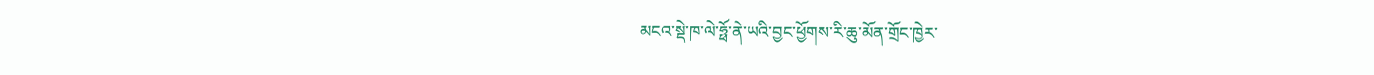མངའ་སྡེ་ཁ་ལེ་ཧྥོ་ནེ་ཡའི་བྱང་ཕྱོགས་རི་ཆུ་མོན་གྲོང་ཁྱེར་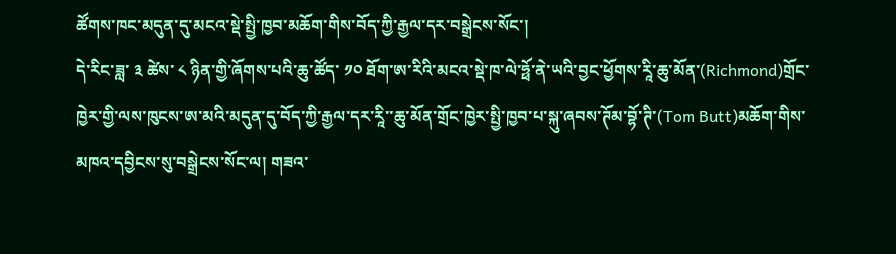ཚོགས་ཁང་མདུན་དུ་མངའ་སྡེ་སྤྱི་ཁྱབ་མཆོག་གིས་བོད་ཀྱི་རྒྱལ་དར་བསྒྲེངས་སོང་།
དེ་རིང་ཟླ་ ༣ ཚེས་ ༨ ཉིན་གྱི་ཞོགས་པའི་ཆུ་ཚོད་ ༡༠ ཐོག་ཨ་རིའི་མངའ་སྡེ་ཁ་ལེ་ཧྥོ་ནེ་ཡའི་བྱང་ཕྱོགས་རཱི་ཆུ་མོན་(Richmond)གྲོང་ཁྱེར་གྱི་ལས་ཁུངས་ཨ་མའི་མདུན་དུ་བོད་ཀྱི་རྒྱལ་དར་རཱི་་ཆུ་མོན་གྲོང་ཁྱེར་སྤྱི་ཁྱབ་པ་སྐུ་ཞབས་ཊོམ་བྷོ་ཊི་(Tom Butt)མཆོག་གིས་མཁའ་དབྱིངས་སུ་བསྒྲེངས་སོང་ལ། གཟའ་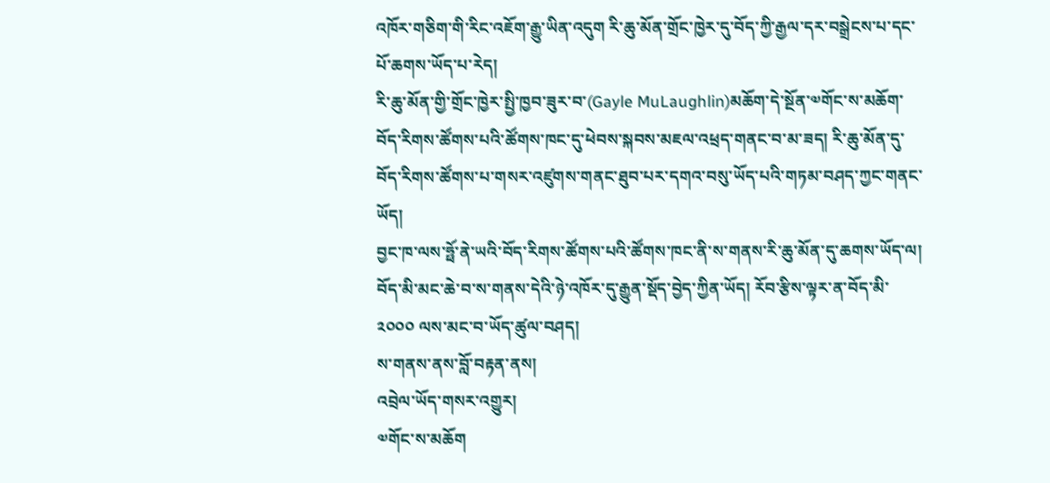འཁོར་གཅིག་གི་རིང་འཇོག་རྒྱུ་ཡིན་འདུག རི་ཆུ་མོན་གྲོང་ཁྱེར་དུ་བོད་ཀྱི་རྒྱལ་དར་བསྒྲེངས་པ་དང་པོ་ཆགས་ཡོད་པ་རེད།
རི་ཆུ་མོན་གྱི་གྲོང་ཁྱེར་སྤྱི་ཁྱབ་ཟུར་བ་(Gayle MuLaughlin)མཆོག་དེ་སྔོན་༧གོང་ས་མཆོག་བོད་རིགས་ཚོགས་པའི་ཚོགས་ཁང་དུ་ཕེབས་སྐབས་མཇལ་འཕྲད་གནང་བ་མ་ཟད། རི་ཆུ་མོན་དུ་བོད་རིགས་ཚོགས་པ་གསར་འཛུགས་གནང་ཐུབ་པར་དགའ་བསུ་ཡོད་པའི་གཏམ་བཤད་ཀྱང་གནང་ཡོད།
བྱང་ཁ་ལས་ཧྥོ་ནེ་ཡའི་བོད་རིགས་ཚོགས་པའི་ཚོགས་ཁང་ནི་ས་གནས་རི་ཆུ་མོན་དུ་ཆགས་ཡོད་ལ། བོད་མི་མང་ཆེ་བ་ས་གནས་དེའི་ཉེ་འཁོར་དུ་རྒྱུན་སྡོད་བྱེད་ཀྱིན་ཡོད། རོབ་རྩིས་ལྟར་ན་བོད་མི་ ༢༠༠༠ ལས་མང་བ་ཡོད་ཚུལ་བཤད།
ས་གནས་ནས་བློ་བརྟན་ནས།
འབྲེལ་ཡོད་གསར་འགྱུར།
༧གོང་ས་མཆོག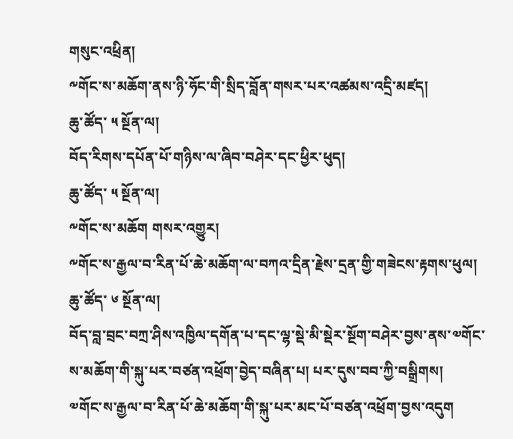གསུང་འཕྲིན།
༸གོང་ས་མཆོག་ནས་ཉི་ཧོང་གི་སྲིད་བློན་གསར་པར་འཚམས་འདྲི་མཛད།
ཆུ་ཚོད་ ༥ སྔོན་ལ།
བོད་རིགས་དཔོན་པོ་གཉིས་ལ་ཞིབ་བཤེར་དང་ཕྱིར་ཕུད།
ཆུ་ཚོད་ ༥ སྔོན་ལ།
༸གོང་ས་མཆོག གསར་འགྱུར།
༸གོང་ས་རྒྱལ་བ་རིན་པོ་ཆེ་མཆོག་ལ་བཀའ་དྲིན་རྗེས་དྲན་གྱི་གཟེངས་རྟགས་ཕུལ།
ཆུ་ཚོད་ ༦ སྔོན་ལ།
བོད་བླ་བྲང་བཀྲ་ཤིས་འཁྱིལ་དགོན་པ་དང་ལྷ་སྡེ་མི་སྡེར་སྔོག་བཤེར་བྱས་ནས་༧གོང་ས་མཆོག་གི་སྐུ་པར་བཙན་འཕྲོག་བྱེད་བཞིན་པ། པར་དུས་བབ་ཀྱི་བསྒྲིགས།
༧གོང་ས་རྒྱལ་བ་རིན་པོ་ཆེ་མཆོག་གི་སྐུ་པར་མང་པོ་བཙན་འཕྲོག་བྱས་འདུག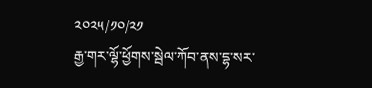༢༠༢༥/༡༠/༢༡
རྒྱ་གར་ལྷོ་ཕྱོགས་སྦེལ་ཀོབ་ནས་དྷ་སར་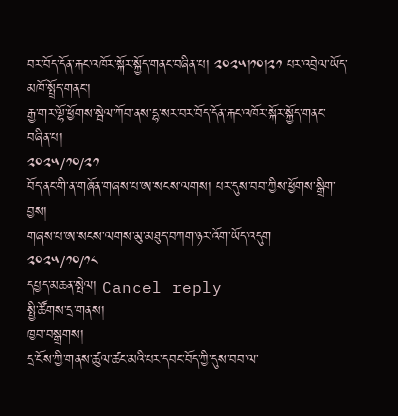བར་བོད་དོན་རྐང་འཁོར་སྐོར་སྐྱོད་གནང་བཞིན་པ། ༢༠༢༥།༡༠།༢༡ པར་འབྲེལ་ཡོད་མཁོ་སྤྲོད་གནང་།
རྒྱ་གར་ལྷོ་ཕྱོགས་སྦེལ་ཀོབ་ནས་དྷ་སར་བར་བོད་དོན་རྐང་འཁོར་སྐོར་སྐྱོད་གནང་བཞིན་པ།
༢༠༢༥/༡༠/༢༡
བོད་ནང་གི་ན་གཞོན་གཞས་པ་ཨ་སངས་ལགས། པར་དུས་བབ་ཀྱིས་ཕྱོགས་སྒྲིག་བྱས།
གཞས་པ་ཨ་སངས་ལགས་མུ་མཐུད་བཀག་ཉར་འོག་ཡོད་འདུག
༢༠༢༥/༡༠/༡༨
དཔྱད་མཆན་སྤེལ། Cancel reply
སྤྱི་ཚོགས་དྲ་གནས།
ཁྱབ་བསྒྲགས།
དྲ་ངོས་ཀྱི་གནས་ཚུལ་ཚང་མའི་པར་དབང་བོད་ཀྱི་དུས་བབ་ལ་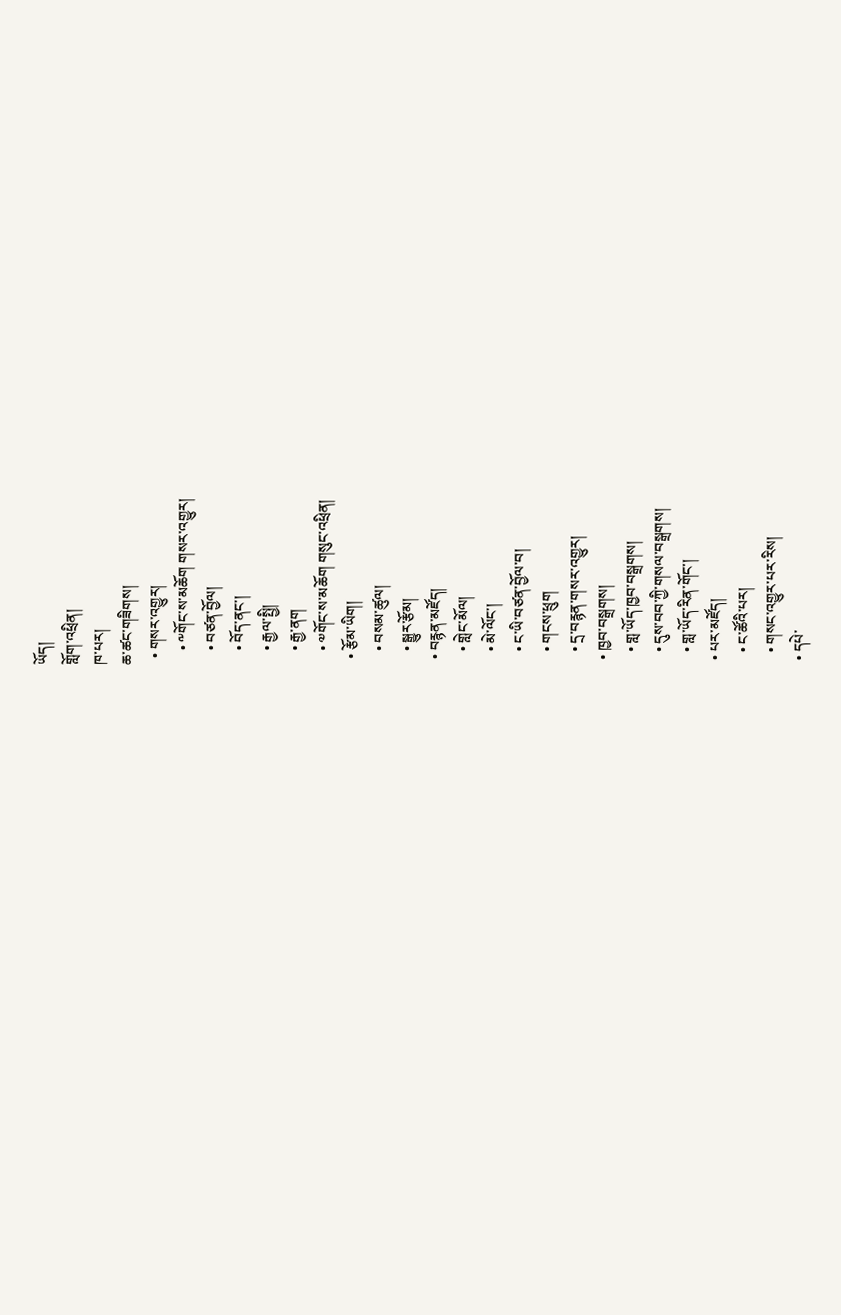ཡོད།
གློག་འཕྲིན།
ཁ་པར།
ཆ་ཚང་གཟིགས།
  • གསར་འགྱུར།
    • ༸གོང་ས་མཆོག གསར་འགྱུར།
    • བཙན་བྱོལ།
    • བོད་ནང་།
    • རྒྱལ་སྤྱི།
    • རྒྱ་ནག
    • ༧གོང་ས་མཆོག གསུང་འཕྲིན།
  • རྩོམ་ཡིག།
    • བསམ་ཚུལ།
    • སྒྱུར་རྩོམ།
  • བརྙན་མཛོད།
    • གླེང་མོལ།
    • མེ་ལོང་།
    • ང་ཡི་བཙན་བྱོལ་བ།
    • གངས་ཕྲུག
    • དྲ་བརྙན་གསར་འགྱུར།
  • ཁྱབ་བསྒྲགས།
    • གླ་ཡོད་ཁྱབ་བསྒྲགས།
    • དུས་བབ་ཀྱི་གསལ་བསྒྲགས།
    • གླ་ཡོད་རིན་གོང་།
  • པར་མཛོད།
    • ང་ཚོའི་པར།
    • གསང་འགྱུར་པར་རིས།
  • དཔེ་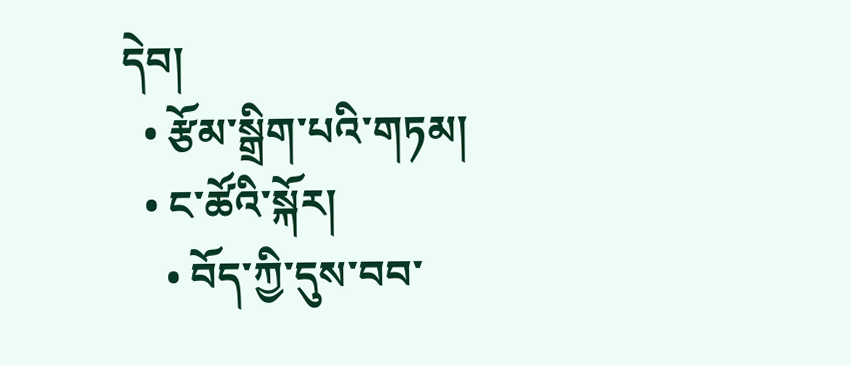དེབ།
  • རྩོམ་སྒྲིག་པའི་གཏམ།
  • ང་ཚོའི་སྐོར།
    • བོད་ཀྱི་དུས་བབ་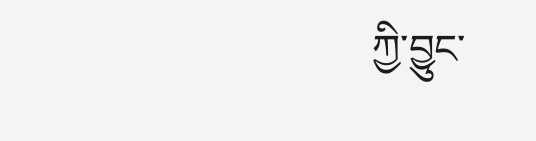ཀྱི་བྱུང་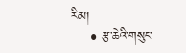རིམ།
    • རྩ་ཆེའི་གསུང་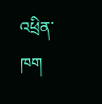འཕྲིན་ཁག